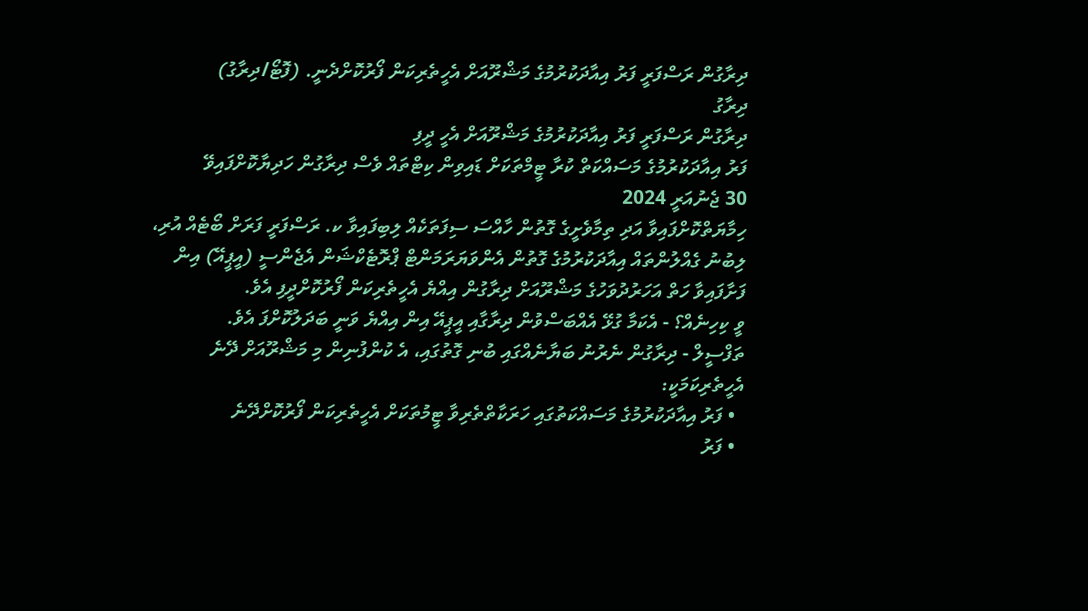ދިރާގުން ރަސްފަރީ ފަރު އިއާދަކުރުމުގެ މަޝްރޫއަށް އެހީތެރިކަން ފޯރުކޮށްދެނީ. (ފޮޓޯ/ދިރާގު)
ދިރާގު
ދިރާގުން ރަސްފަރީ ފަރު އިއާދަކުރުމުގެ މަޝްރޫއަށް އެހީ ދީފި
ފަރު އިއާދަކުރުމުގެ މަސައްކަތް ކުރާ ޓީމްތަކަށް ޑައިވިން ކިޓްތައް ވެސް ދިރާގުން ހަދިޔާކޮށްފައިވޭ
30 ޖެނުއަރީ 2024
ހިމާޔަތްކޮށްފައިވާ އަދި ތިމާވެށީގެ ގޮތުން ހާއްސަ ސިފަތަކެއް ލިބިފައިވާ ކ. ރަސްފަރީ ފަރަށް ބޯޓެއް އުރި، ލިބުނު ގެއްލުންތައް އިއާދަކުރުމުގެ ގޮތުން އެންވަޔަރަމަންޓް ޕްރޮޓެކްޝަން އެޖެންސީ (އީޕީއޭ) އިން ފަށާފައިވާ ހަތް އަހަރުދުވަހުގެ މަޝްރޫއަށް ދިރާގުން އިއްޔެ އެހީތެރިކަން ފޯރުކޮށްދީފި އެވެ.
ވީ ކިހިނެއް؟ - އެކަމާ ގުޅޭ އެއްބަސްވުން ދިރާގާއި އީޕީއޭ އިން އިއްޔެ ވަނީ ބަދަލުކޮށްފަ އެވެ.
ތަފްސީލް - ދިރާގުން ނެރުނު ބަޔާނެއްގައި ބުނި ގޮތުގައި، އެ ކުންފުނިން މި މަޝްރޫއަށް ދޭނެ އެހީތެރިކަމަކީ:
  • ފަރު އިއާދަކުރުމުގެ މަސައްކަތުގައި ހަރަކާތްތެރިވާ ޓީމުތަކަށް އެހީތެރިކަން ފޯރުކޮށްދޭނެ
  • ފަރު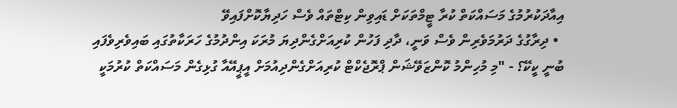އިއާދަކުރުމުގެ މަސައްކަތް ކުރާ ޓީމްތަކަށް ޑައިވިން ކިޓްތައް ވެސް ހަދިޔާކޮށްފައިވޭ
  • ދިރާގުގެ ދަރުމަވެރިން ވެސް ވަނީ، ދާދި ފަހުން ކުރިއަށްގެންދިޔަ މުރަކަ އިންދުމުގެ ހަރަކާތުގައި ބައިވެރިވެފައި
ބުނީ ކީކޭ؟ - "މި މުހިންމު ކޮންޒަވޭޝަން ޕްރޮޖެކްޓް ކުރިއަށްގެންދިއުމަށް އީޕީއޭއާ ގުޅިގެން މަސައްކަތް ކުރުމަކީ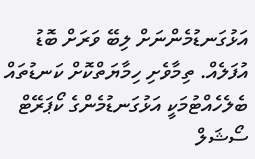އަޅުގަނޑުމެންނަށް ލިބޭ ވަރަށް ބޮޑު އުފަލެއް. ތިމާވެށި ހިމާޔަތްކޮށް ކަނޑުތައް ބެލެހެއްޓުމަކީ އަޅުގަނޑުމެންގެ ކޯޕަރޭޓް ސޯޝަލް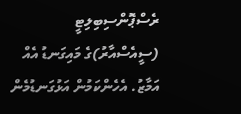ރެސްޕޮންސިބިލިޓީ (ސީއެސްއާރު)ގެ މައިގަނޑު އެއް އަމާޒު. އެހެންކަމުން އަޅުގަނޑުމެން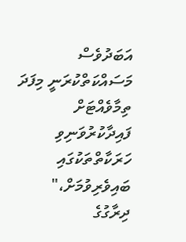އަބަދުވެސް މަސައްކަތްކުރަނީ މިފަދަ ތިމާވެއްޓަށް ފައިދާކުރުވަނިވި ހަރަކާތްތަކުގައި ބައިވެރިވުމަށް،" ދިރާގުގެ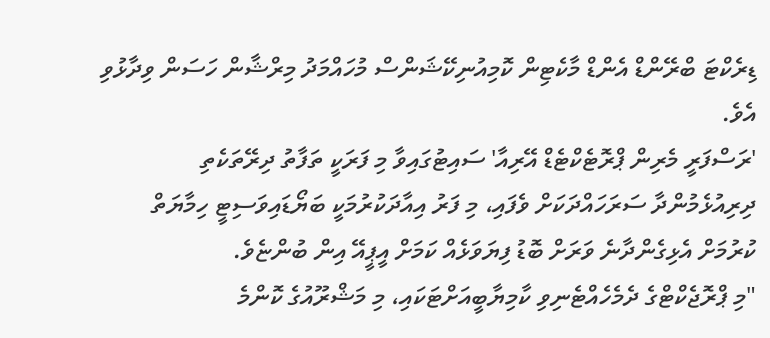ޑިރެކްޓަ ބްރޭންޑް އެންޑް މާކެޓިން ކޮމިއުނިކޭޝަންސް މުހައްމަދު މިރްޝާން ހަސަން ވިދާޅުވި އެވެ.
'ރަސްފަރީ މެރިން ޕްރޮޓެކްޓެޑް އޭރިއާ' ސައިޓުގައިވާ މި ފަރަކީ ތަފާތު ދިރޭތަކެތި ދިރިއުޅެމުންދާ ސަރަހައްދަކަށް ވެފައި، މި ފަރު އިއާދަކުރުމަކީ ބަޔޯޑައިވަސިޓީ ހިމާޔަތް ކުރުމަށް އެޅިގެންދާނެ ވަރަށް ބޮޑު ފިޔަވަޅެއް ކަމަށް އީޕީއޭ އިން ބުންޏެވެ.
"މި ޕްރޮޖެކްޓްގެ ދެމެހެއްޓެނިވި ކާމިޔާބީއަށްޓަކައި، މި މަޝްރޫއުގެ ކޮންމެ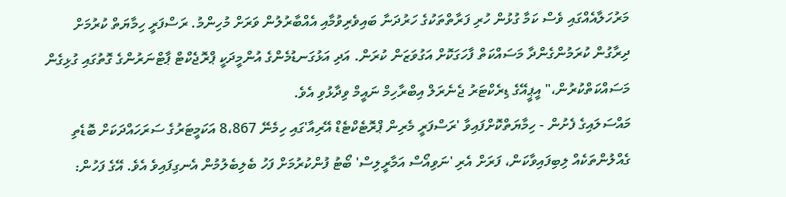މަރުހަލާއެއްގައި ވެސް ކަމާ ގުޅުން ހުރި ފަރާތްތަކުގެ ހަރުދަނާ ބައިވެރިވުމާއި އެއްބާރުލުން ވަރަށް މުހިންމު. ރަސްފަރީ ހިމާޔަތް ކުރުމަށް ދިރާގުން ކުރަމުންގެންދާ މަސައްކަތް ފާހަގަކޮށް އަގުވަޒަން ކުރަން. އަދި އަޅުގަނޑުމެންގެ އުންމީދަކީ ޕްރޮޖެކްޓް ޕާޓްނަރުންގެ ގޮތުގައި ގުޅިގެން މަސައްކަތްކުރުން،" އީޕީއޭގެ ޑިރެކްޓަރު ޖެނެރަލް އިބްރާހިމް ނައީމް ވިދާޅުވި އެވެ.
މައްސަލައިގެ ފެށުން - ހިމާޔަތްކޮށްފައިވާ 'ރަސްފަރީ މެރިން ޕްރޮޓެކްޓެޑް އޭރިއާ'ގައި ހިމެނޭ 8،867 އަކަމީޓަރުގެ ސަރަހައްދަކަށް ބޮޑެތި ގެއްލުންތަކެއް ލިބިފައިވާކަން، ފަރަށް އެރި 'ނަވިއޯސް އަމާރީލިސް' ބޯޓު ފުންކުރުމަށް ފަހު ބެލިބެލުމުން އެނގިފައިވެ އެވެ. އޭގެ ފަހުން: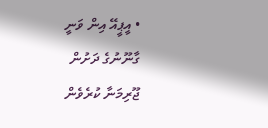• އީޕީއޭ އިން ވަނީ ގާނޫނުގެ ދަށުން ޖޫރިމަނާ ކުރެވެން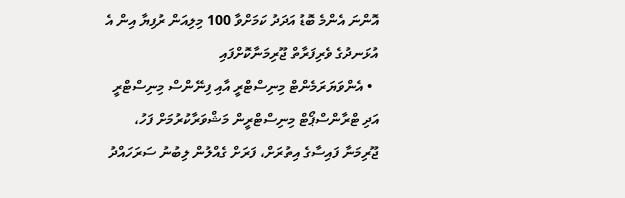އޮންނަ އެންމެ ބޮޑު އަދަދު ކަމަށްވާ 100 މިލިއަން ރުފިޔާ އިން އެ އުޅަނދުގެ ވެރިފަރާތް ޖޫރިމަނާކޮށްފައި
  • އެންވަޔަރަމެންޓް މިނިސްޓްރީ އާއި ފިނޭންސް މިނިސްޓްރީ އަދި ޓްރާންސްޕޯޓް މިނިސްޓްރީން މަޝްވަރާކުރުމަށް ފަހު، ޖޫރިމަނާ ފައިސާގެ އިތުރަށް، ފަރަށް ގެއްލުން ލިބުނު ސަރަހައްދު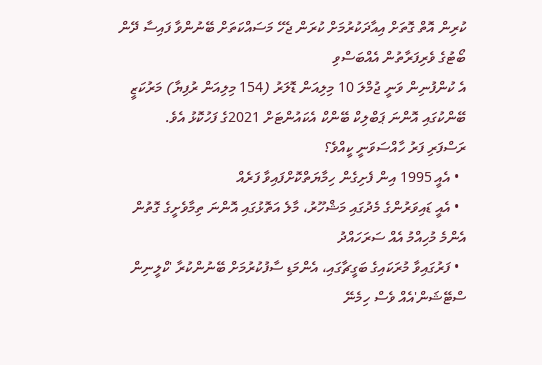ކުރިން އޮތް ގޮތަށް އިއާދަކުރުމަށް ކުރަން ޖެހޭ މަސައްކަތަށް ބޭނުންވާ ފައިސާ ދޭން ބޯޓުގެ ވެރިފަރާތުން އެއްބަސްވި
އެ ކުންފުނިން ވަނީ ޖުމްލަ 10 މިލިއަން ޑޮލަރު (154 މިލިއަން ރުފިޔާ) މަރުކަޒީ ބޭންކުގައި އޮންނަ ޕަބްލިކް ބޭންކް އެކައުންޓަށް 2021ގެ ފަހުކޮޅު އެވެ.
ރަސްފަރި ފަރު ހާއްސަވަނީ ކީއްވެ؟
  • އެއީ 1995 އިން ފެށިގެން ހިމާޔަތްކޮށްފައިވާ ފަރެއް
  • އެއީ ޑައިވަރުންގެ މެދުގައި މަޝްހޫރު، މާލެ އަތޮޅުގައި އޮންނަ ތިމާވެށީގެ ގޮތުން އެންމެ މުހިއްމު އެއް ސަރަހައްދު
  • ފަރުގައިވާ މުރަކައިގެ ބަގީޗާގައި، އެންމަޑި ސާފުކުރުމަށް ބޭނުންކުރާ 'ކްލީނިން ސްޓޭޝަން'އެއް ވެސް ހިމެނޭ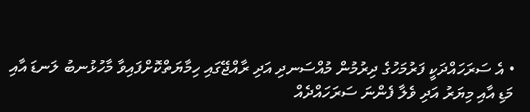• އެ ސަރަހައްދަކީ ފަރުމަހުގެ ދިރުމުން މުއްސަނދި އަދި ރާއްޖޭގައި ހިމާޔަތްކޮށްފައިވާ މާހުޅުނބު ލަނޑަ އާއި މަޑި އާއި މިޔަރު އަދި ވެލާ ފެންނަ ސަރަހައްދެއް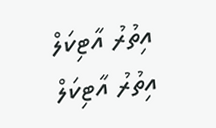އިތުރު އާޓިކަލް
އިތުރު އާޓިކަލް